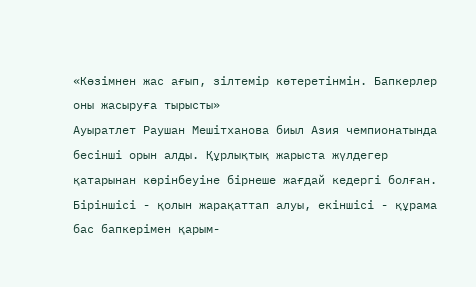«Көзімнен жас ағып, зілтемір көтеретінмін. Бапкерлер оны жасыруға тырысты»
Ауыратлет Раушан Мешітханова биыл Азия чемпионатында бесінші орын алды. Құрлықтық жарыста жүлдегер қатарынан көрінбеуіне бірнеше жағдай кедергі болған. Біріншісі - қолын жарақаттап алуы, екіншісі - құрама бас бапкерімен қарым-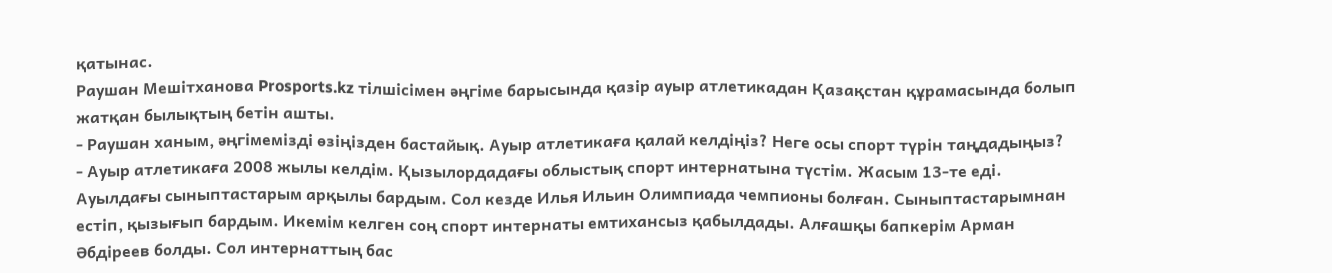қатынас.
Раушан Мешітханова Prosports.kz тілшісімен әңгіме барысында қазір ауыр атлетикадан Қазақстан құрамасында болып жатқан былықтың бетін ашты.
- Раушан ханым, әңгімемізді өзіңізден бастайық. Ауыр атлетикаға қалай келдіңіз? Неге осы спорт түрін таңдадыңыз?
- Ауыр атлетикаға 2008 жылы келдім. Қызылордадағы облыстық спорт интернатына түстім. Жасым 13-те еді. Ауылдағы сыныптастарым арқылы бардым. Сол кезде Илья Ильин Олимпиада чемпионы болған. Сыныптастарымнан естіп, қызығып бардым. Икемім келген соң спорт интернаты емтихансыз қабылдады. Алғашқы бапкерім Арман Әбдіреев болды. Сол интернаттың бас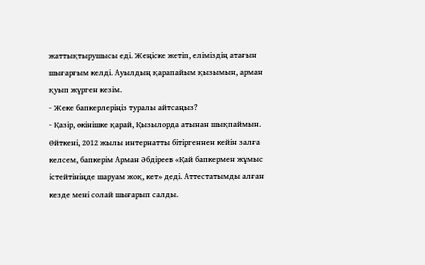жаттықтырушысы еді. Жеңіске жетіп, еліміздің атағын шығарғым келді. Ауылдың қарапайым қызымын, арман қуып жүрген кезім.
- Жеке бапкерлеріңіз туралы айтсаңыз?
- Қазір, өкінішке қарай, Қызылорда атынан шықпаймын. Өйткені, 2012 жылы интернатты бітіргеннен кейін залға келсем, бапкерім Арман Әбдіреев «Қай бапкермен жұмыс істейтініңде шаруам жоқ, кет» деді. Аттестатымды алған кезде мені солай шығарып салды.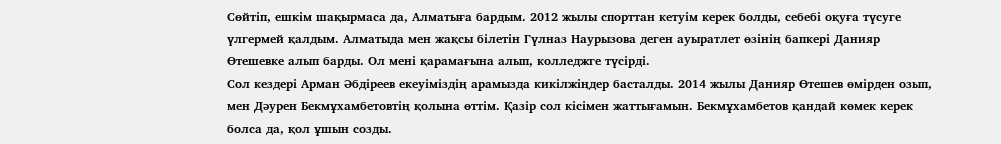Сөйтіп, ешкім шақырмаса да, Алматыға бардым. 2012 жылы спорттан кетуім керек болды, себебі оқуға түсуге үлгермей қалдым. Алматыда мен жақсы білетін Гүлназ Наурызова деген ауыратлет өзінің бапкері Данияр Өтешевке алып барды. Ол мені қарамағына алып, колледжге түсірді.
Сол кездері Арман Әбдіреев екеуіміздің арамызда кикілжіңдер басталды. 2014 жылы Данияр Өтешев өмірден озып, мен Дәурен Бекмұхамбетовтің қолына өттім. Қазір сол кісімен жаттығамын. Бекмұхамбетов қандай көмек керек болса да, қол ұшын созды.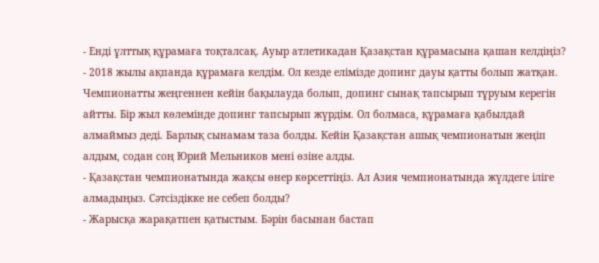- Енді ұлттық құрамаға тоқталсақ. Ауыр атлетикадан Қазақстан құрамасына қашан келдіңіз?
- 2018 жылы ақпанда құрамаға келдім. Ол кезде елімізде допинг дауы қатты болып жатқан. Чемпионатты жеңгеннен кейін бақылауда болып, допинг сынақ тапсырып тұруым керегін айтты. Бір жыл көлемінде допинг тапсырып жүрдім. Ол болмаса, құрамаға қабылдай алмаймыз деді. Барлық сынамам таза болды. Кейін Қазақстан ашық чемпионатын жеңіп алдым, содан соң Юрий Мельников мені өзіне алды.
- Қазақстан чемпионатында жақсы өнер көрсеттіңіз. Ал Азия чемпионатында жүлдеге іліге алмадыңыз. Сәтсіздікке не себеп болды?
- Жарысқа жарақатпен қатыстым. Бәрін басынан бастап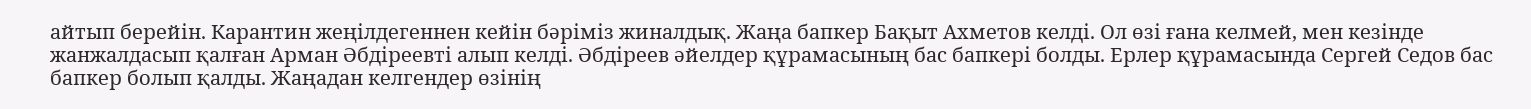айтып берейін. Карантин жеңілдегеннен кейін бәріміз жиналдық. Жаңа бапкер Бақыт Ахметов келді. Ол өзі ғана келмей, мен кезінде жанжалдасып қалған Арман Әбдіреевті алып келді. Әбдіреев әйелдер құрамасының бас бапкері болды. Ерлер құрамасында Сергей Седов бас бапкер болып қалды. Жаңадан келгендер өзінің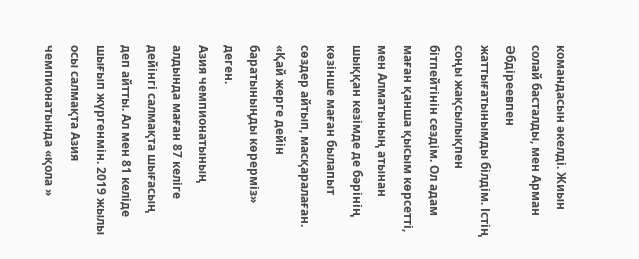командасын әкелді. Жиын солай басталды, мен Арман Әбдіреевпен жаттығатынымды білдім. Істің соңы жақсылықпен бітпейтінін сездім. Ол адам маған қанша қысым көрсетті, мен Алматының атынан шыққан кезімде де бәрінің көзінше маған былапыт сөздер айтып, масқаралаған. «Қай жерге дейін баратыныңды көрерміз» деген.
Азия чемпионатының алдында маған 87 келіге дейінгі салмақта шығасың деп айтты. Ал мен 81 келіде шығып жүргенмін. 2019 жылы осы салмақта Азия чемпионатында «қола »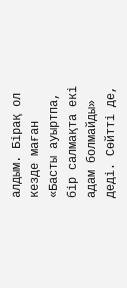алдым. Бірақ ол кезде маған «Басты ауыртпа, бір салмақта екі адам болмайды» деді. Сөйтті де,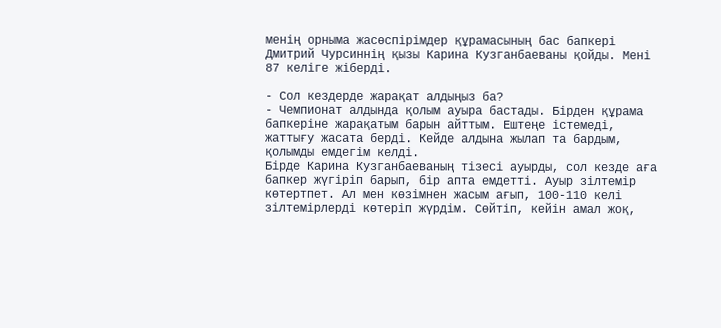менің орныма жасөспірімдер құрамасының бас бапкері Дмитрий Чурсиннің қызы Карина Кузганбаеваны қойды. Мені 87 келіге жіберді.

- Сол кездерде жарақат алдыңыз ба?
- Чемпионат алдында қолым ауыра бастады. Бірден құрама бапкеріне жарақатым барын айттым. Ештеңе істемеді, жаттығу жасата берді. Кейде алдына жылап та бардым, қолымды емдегім келді.
Бірде Карина Кузганбаеваның тізесі ауырды, сол кезде аға бапкер жүгіріп барып, бір апта емдетті. Ауыр зілтемір көтертпет. Ал мен көзімнен жасым ағып, 100-110 келі зілтемірлерді көтеріп жүрдім. Сөйтіп, кейін амал жоқ,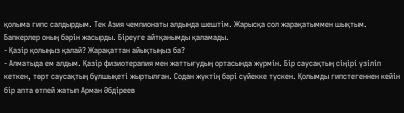қолыма гипс салдырдым. Тек Азия чемпионаты алдында шештім. Жарысқа сол жарақатыммен шықтым. Бапкерлер оның бәрін жасырды. Біреуге айтқанымды қаламады.
- Қазір қолыңыз қалай? Жарақаттан айықтыңыз ба?
- Алматыда ем алдым. Қазір физиотерапия мен жаттығудың ортасында жүрмін. Бір саусақтың сіңірі үзіліп кеткен, төрт саусақтың бұлшықеті жыртылған. Содан жүктің бәрі сүйекке түскен. Қолымды гипстегеннен кейін бір апта өтпей жатып Арман Әбдіреев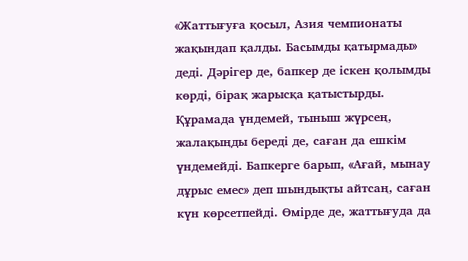«Жаттығуға қосыл, Азия чемпионаты жақындап қалды. Басымды қатырмады» деді. Дәрігер де, бапкер де іскен қолымды көрді, бірақ жарысқа қатыстырды.
Құрамада үндемей, тыныш жүрсең, жалақыңды береді де, саған да ешкім үндемейді. Бапкерге барып, «Ағай, мынау дұрыс емес» деп шындықты айтсаң, саған күн көрсетпейді. Өмірде де, жаттығуда да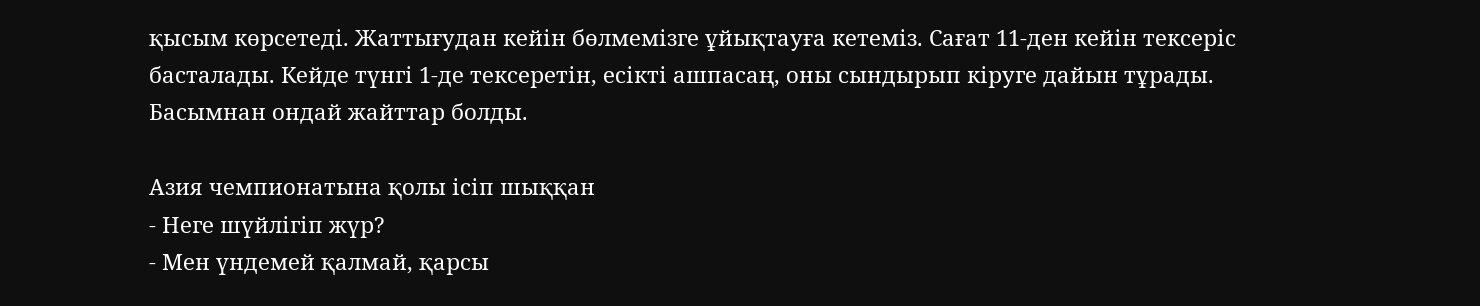қысым көрсетеді. Жаттығудан кейін бөлмемізге ұйықтауға кетеміз. Сағат 11-ден кейін тексеріс басталады. Кейде түнгі 1-де тексеретін, есікті ашпасаң, оны сындырып кіруге дайын тұрады. Басымнан ондай жайттар болды.

Азия чемпионатына қолы ісіп шыққан
- Неге шүйлігіп жүр?
- Мен үндемей қалмай, қарсы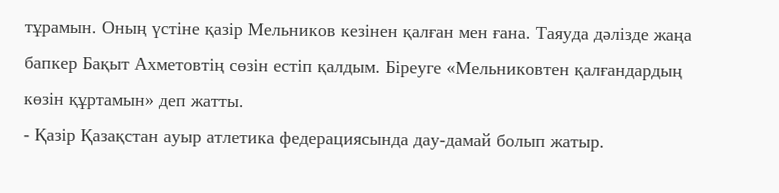тұрамын. Оның үстіне қазір Мельников кезінен қалған мен ғана. Таяуда дәлізде жаңа бапкер Бақыт Ахметовтің сөзін естіп қалдым. Біреуге «Мельниковтен қалғандардың көзін құртамын» деп жатты.
- Қазір Қазақстан ауыр атлетика федерациясында дау-дамай болып жатыр.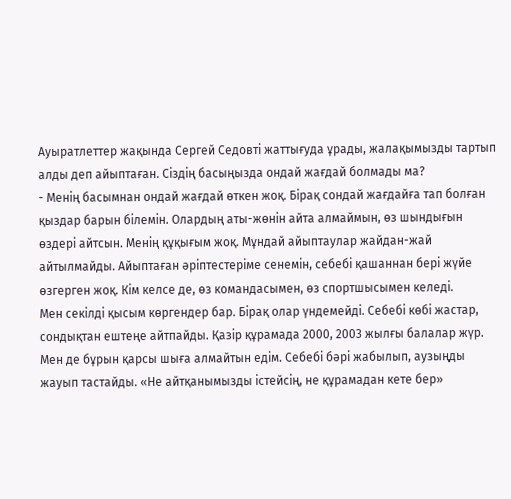Ауыратлеттер жақында Сергей Седовті жаттығуда ұрады, жалақымызды тартып алды деп айыптаған. Сіздің басыңызда ондай жағдай болмады ма?
- Менің басымнан ондай жағдай өткен жоқ. Бірақ сондай жағдайға тап болған қыздар барын білемін. Олардың аты-жөнін айта алмаймын, өз шындығын өздері айтсын. Менің құқығым жоқ. Мұндай айыптаулар жайдан-жай айтылмайды. Айыптаған әріптестеріме сенемін, себебі қашаннан бері жүйе өзгерген жоқ. Кім келсе де, өз командасымен, өз спортшысымен келеді.
Мен секілді қысым көргендер бар. Бірақ олар үндемейді. Себебі көбі жастар, сондықтан ештеңе айтпайды. Қазір құрамада 2000, 2003 жылғы балалар жүр.
Мен де бұрын қарсы шыға алмайтын едім. Себебі бәрі жабылып, аузыңды жауып тастайды. «Не айтқанымызды істейсің, не құрамадан кете бер»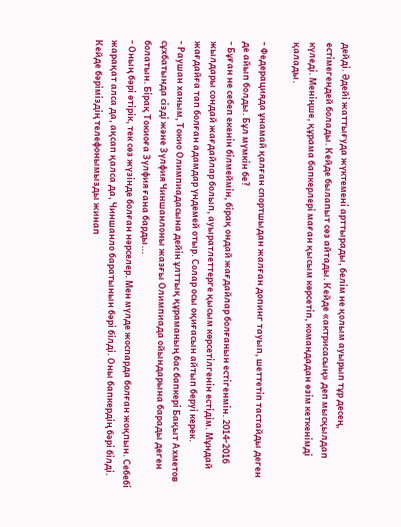дейді. Әдейі жаттығуда жүктемені арттырады, белім не қолым ауырып тұр десең, естімегендей болады. Кейде былапыт сөз айтады. Кейде «актрисасың» деп мысқылдап күледі. Меніңше, құрама бапкерлері маған қысым көрсетіп, командадан өзім кеткенімді қалады.

- Федерацияда ұнамай қалған спортшыдан жалған допинг тауып, шеттетіп тастайды деген де айып болды. Бұл мүмкін бе?
- Бұған не себеп екенін білмеймін, бірақ ондай жағдайлар болғанын естігенмін. 2014-2016 жылдары сондай жағдайлар болып, ауыратлеттерге қысым көрсетілгенін естідім. Мұндай жағдайға тап болған адамдар үндемей отыр. Солар осы оқиғасын айтып беруі керек.
- Раушан ханым, Токио Олимпиадасына дейін ұлттық құраманың бас бапкері Бақыт Ахметов сұхбатында сізді және Зүлфия Чиншанлоны жазғы Олимпиада ойындарына барады деген болатын. Бірақ Токиоға Зүлфия ғана барды...
- Оның бәрі өтірік, тек сөз жүзінде болған нәрселер. Мен мүлде жоспарда болған жоқпын. Себебі жарақат алса да, ақсап қалса да, Чиншанло баратынын бәрі білді. Оны бапкердің бәрі білді. Кейде бәріміздің телефонымызды жинап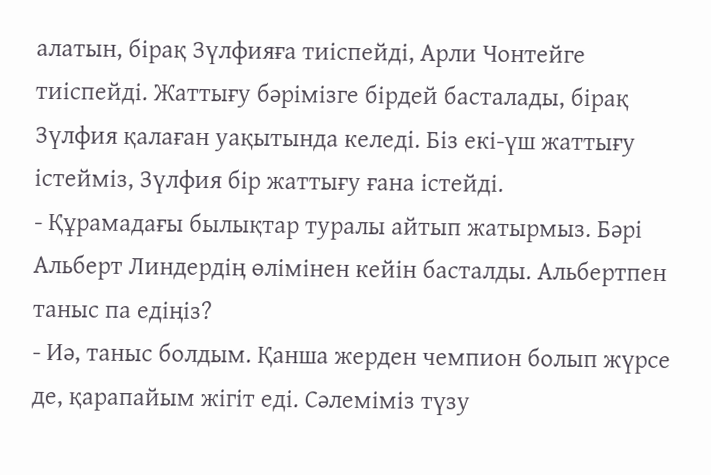алатын, бірақ Зүлфияға тиіспейді, Арли Чонтейге тиіспейді. Жаттығу бәрімізге бірдей басталады, бірақ Зүлфия қалаған уақытында келеді. Біз екі-үш жаттығу істейміз, Зүлфия бір жаттығу ғана істейді.
- Құрамадағы былықтар туралы айтып жатырмыз. Бәрі Альберт Линдердің өлімінен кейін басталды. Альбертпен таныс па едіңіз?
- Иә, таныс болдым. Қанша жерден чемпион болып жүрсе де, қарапайым жігіт еді. Сәлеміміз түзу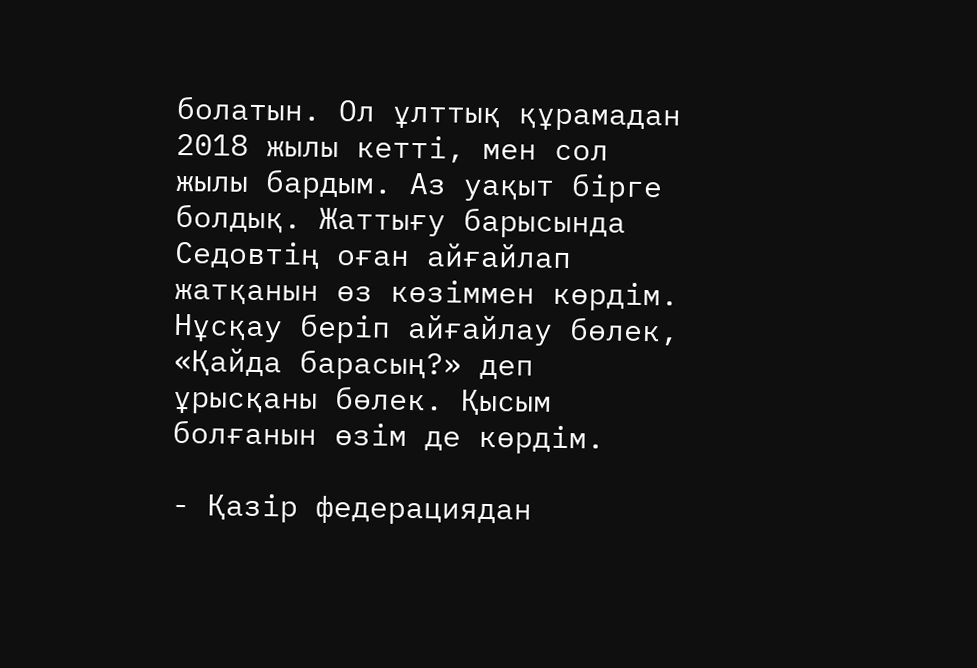болатын. Ол ұлттық құрамадан 2018 жылы кетті, мен сол жылы бардым. Аз уақыт бірге болдық. Жаттығу барысында Седовтің оған айғайлап жатқанын өз көзіммен көрдім. Нұсқау беріп айғайлау бөлек, «Қайда барасың?» деп ұрысқаны бөлек. Қысым болғанын өзім де көрдім.

- Қазір федерациядан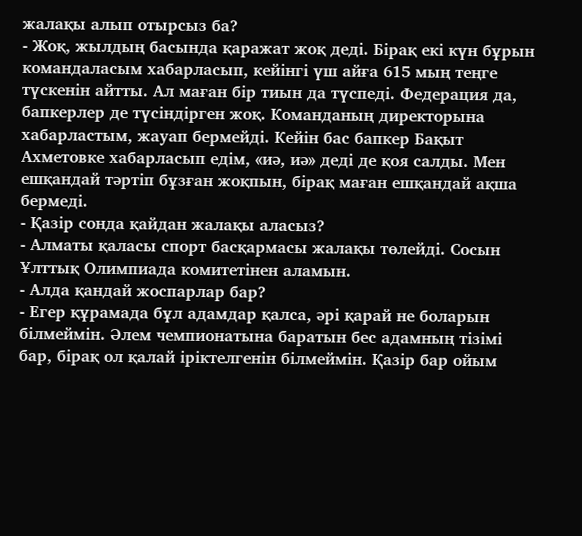жалақы алып отырсыз ба?
- Жоқ, жылдың басында қаражат жоқ деді. Бірақ екі күн бұрын командаласым хабарласып, кейінгі үш айға 615 мың теңге түскенін айтты. Ал маған бір тиын да түспеді. Федерация да, бапкерлер де түсіндірген жоқ. Команданың директорына хабарластым, жауап бермейді. Кейін бас бапкер Бақыт Ахметовке хабарласып едім, «иә, иә» деді де қоя салды. Мен ешқандай тәртіп бұзған жоқпын, бірақ маған ешқандай ақша бермеді.
- Қазір сонда қайдан жалақы аласыз?
- Алматы қаласы спорт басқармасы жалақы төлейді. Сосын Ұлттық Олимпиада комитетінен аламын.
- Алда қандай жоспарлар бар?
- Егер құрамада бұл адамдар қалса, әрі қарай не боларын білмеймін. Әлем чемпионатына баратын бес адамның тізімі бар, бірақ ол қалай іріктелгенін білмеймін. Қазір бар ойым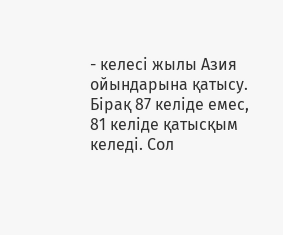- келесі жылы Азия ойындарына қатысу. Бірақ 87 келіде емес, 81 келіде қатысқым келеді. Сол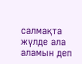салмақта жүлде ала аламын деп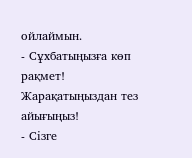ойлаймын.
- Сұхбатыңызға көп рақмет! Жарақатыңыздан тез айығыңыз!
- Сізге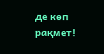де көп рақмет!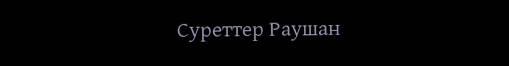Суреттер Раушан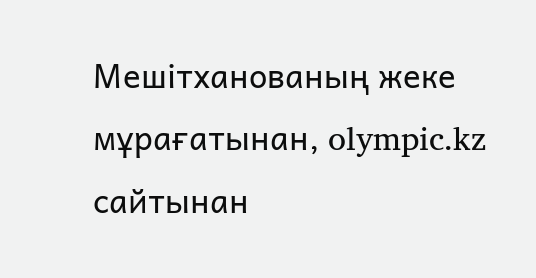Мешітханованың жеке мұрағатынан, olympic.kz сайтынан